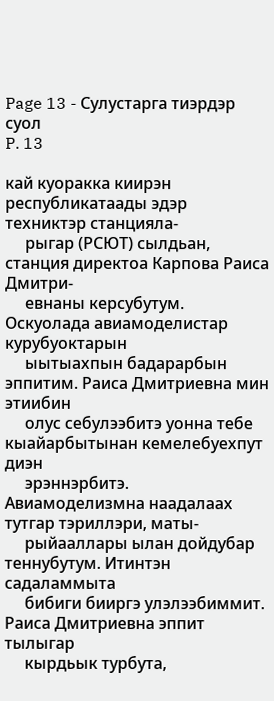Page 13 - Сулустарга тиэрдэр суол
P. 13

кай куоракка киирэн республикатаады эдэр техниктэр станцияла-
     рыгар (РСЮТ) сылдьан, станция директоа Карпова Раиса Дмитри-
     евнаны керсубутум. Оскуолада авиамоделистар курубуоктарын
     ыытыахпын бадарарбын эппитим. Раиса Дмитриевна мин этиибин
     олус себулээбитэ уонна тебе кыайарбытынан кемелебуехпут диэн
     эрэннэрбитэ. Авиамоделизмна наадалаах тутгар тэриллэри, маты-
     рыйааллары ылан дойдубар теннубутум. Итинтэн садаламмыта
     бибиги бииргэ улэлээбиммит. Раиса Дмитриевна эппит тылыгар
     кырдьык турбута,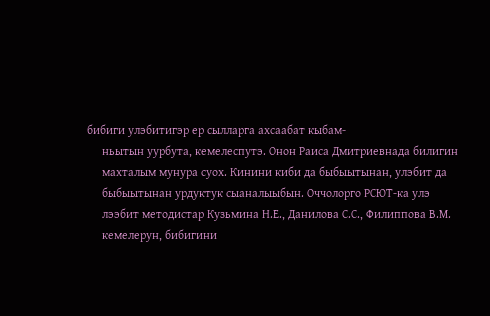бибиги улэбитигэр ер сылларга ахсаабат кыбам-
     ньытын уурбута, кемелеспутэ. Онон Раиса Дмитриевнада билигин
     махталым мунура суох. Кинини киби да быбыытынан, улэбит да
     быбыытынан урдуктук сыаналыыбын. Оччолорго РСЮТ-ка улэ
     лээбит методистар Кузьмина Н.Е., Данилова С.С., Филиппова В.М.
     кемелерун, бибигини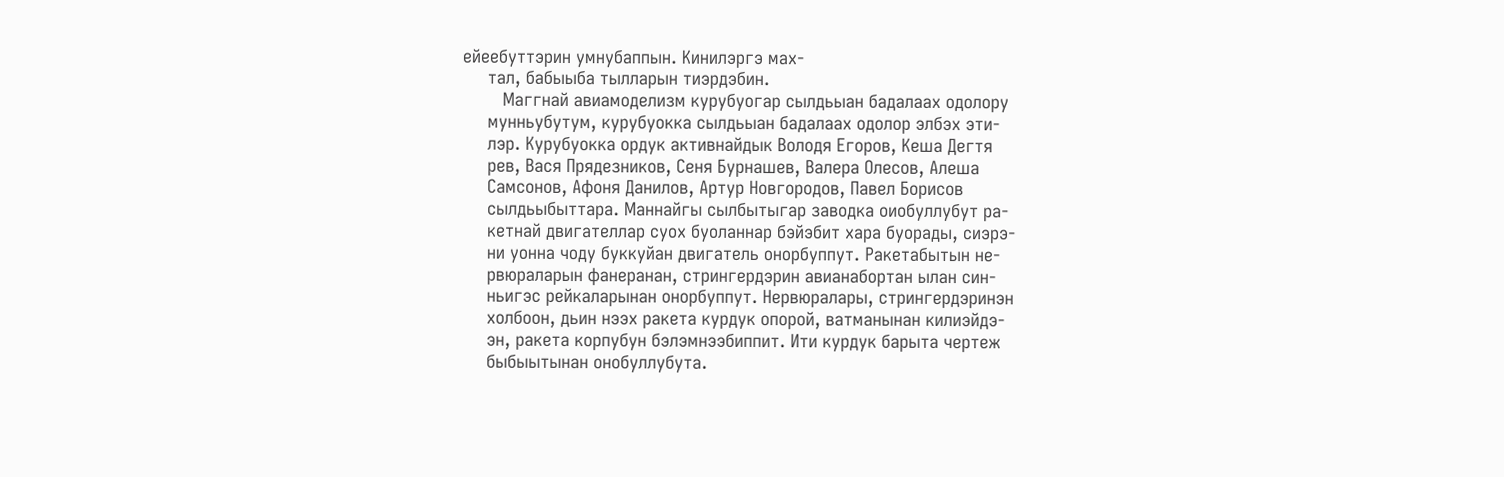ейеебуттэрин умнубаппын. Кинилэргэ мах-
     тал, бабыыба тылларын тиэрдэбин.
        Маггнай авиамоделизм курубуогар сылдьыан бадалаах одолору
     мунньубутум, курубуокка сылдьыан бадалаах одолор элбэх эти-
     лэр. Курубуокка ордук активнайдык Володя Егоров, Кеша Дегтя
     рев, Вася Прядезников, Сеня Бурнашев, Валера Олесов, Алеша
     Самсонов, Афоня Данилов, Артур Новгородов, Павел Борисов
     сылдьыбыттара. Маннайгы сылбытыгар заводка оиобуллубут ра-
     кетнай двигателлар суох буоланнар бэйэбит хара буорады, сиэрэ-
     ни уонна чоду буккуйан двигатель онорбуппут. Ракетабытын не-
     рвюраларын фанеранан, стрингердэрин авианабортан ылан син-
     ньигэс рейкаларынан онорбуппут. Нервюралары, стрингердэринэн
     холбоон, дьин нээх ракета курдук опорой, ватманынан килиэйдэ-
     эн, ракета корпубун бэлэмнээбиппит. Ити курдук барыта чертеж
     быбыытынан онобуллубута.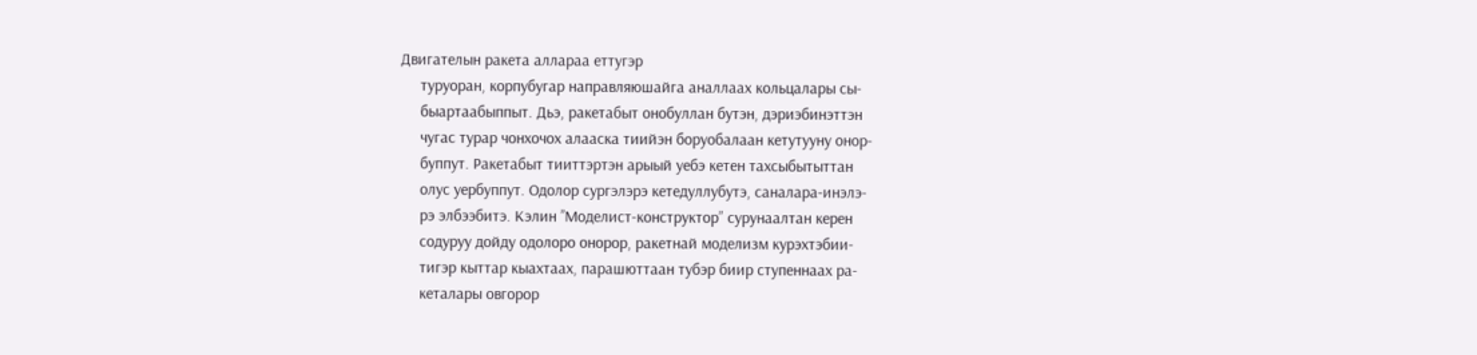Двигателын ракета аллараа еттугэр
     туруоран, корпубугар направляюшайга аналлаах кольцалары сы-
     быартаабыппыт. Дьэ, ракетабыт онобуллан бутэн, дэриэбинэттэн
     чугас турар чонхочох алааска тиийэн боруобалаан кетутууну онор-
     буппут. Ракетабыт тииттэртэн арыый уебэ кетен тахсыбытыттан
     олус уербуппут. Одолор сургэлэрэ кетедуллубутэ, саналара-инэлэ-
     рэ элбээбитэ. Кэлин ’’Моделист-конструктор” сурунаалтан керен
     содуруу дойду одолоро онорор, ракетнай моделизм курэхтэбии-
     тигэр кыттар кыахтаах, парашюттаан тубэр биир ступеннаах ра-
     кеталары овгорор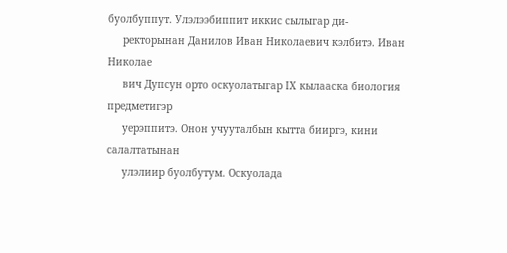буолбуппут. Улэлээбиппит иккис сылыгар ди-
     ректорынан Данилов Иван Николаевич кэлбитэ. Иван Николае
     вич Дупсун орто оскуолатыгар IX кылааска биология предметигэр
     уерэппитэ. Онон учууталбын кытта бииргэ, кини салалтатынан
     улэлиир буолбутум. Оскуолада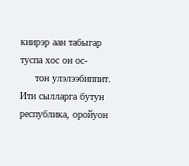киирэр аан табыгар туспа хос он ос-
     тон улэлээбиппит. Ити сылларга бутун республика, оройуон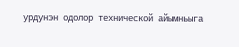урдунэн одолор технической айымньыга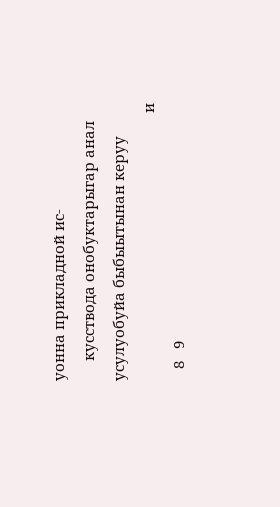уонна прикладной ис-
     кусствода онобуктарыгар анал усулуобуйа быбыытынан керуу
                                                                   и
   8   9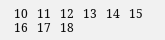10   11   12   13   14   15   16   17   18